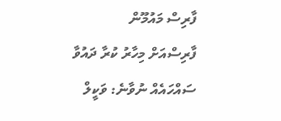ފާރިސް މައުމޫން
ފާރިސްއަށް މިހާރު ކުރާ ދައުވާ ސައްހައެއް ނުވާނެ: ވަކީލް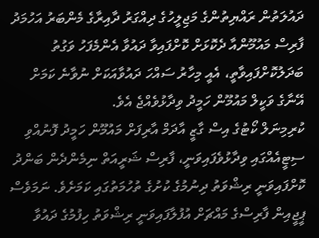ދައުލަތުން ރައްޔިތުންގެ މަޖިލީހުގެ ދިއްގަރު ދާއިރާގެ މެންބަރު އަހުމަދު ފާރިސް މައުމޫންއާ ދެކޮޅަށް ކޮށްފައިވާ ދައުވާ އެންމެފަހު ވަގުތު ބަދަލުކޮށްފައިވާތީ، އެއީ މިހާރު ސައްހަ ދައުވާއަކަށް ނުވާނެ ކަމަށް އޭނާގެ ވަކީލް މައުމޫން ހަމީދު ވިދާޅުވެއްޖެ އެވެ.
ކުރިމިނަލް ކޯޓުގެ އިސް ގާޒީ އާދަމް އާރިފަށް މައުމޫން ހަމީދު ފޮނުއްވި ސިޓީއެއްގައި ވިދާޅުވެފައިވަނީ، ފާރިސް ޝަރީއަތް ނިމެންދެން ބަންދު ކޮށްފައިވަނީ ރިޝްވަތު ދިނުމުގެ ކުށުގެ ތުހުމަތުގައި ކަމަށެވެ. ނަމަވެސް ޕީޖީއިން ފާރިސްގެ މައްޗަށް އުފުލާފައިވަނީ ރިޝްވަތު ހިފުމުގެ ދައުވާ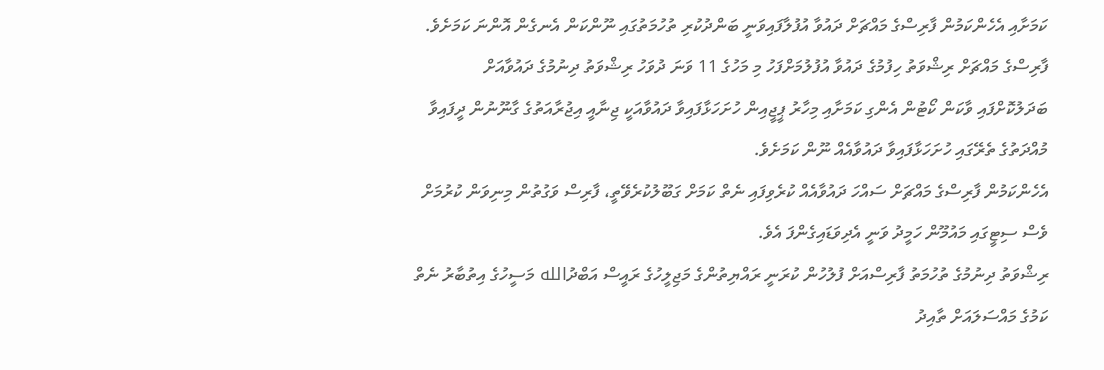ކަމަށާއި އެހެންކަމުން ފާރިސްގެ މައްޗަށް ދައުވާ އުފުލާފައިވަނީ ބަންދުކުރި ތުހުމަތުގައި ނޫންކަން އެނގެން އޮންނަ ކަމަށެވެ.
ފާރިސްގެ މައްޗަށް ރިޝްވަތު ހިފުމުގެ ދައުވާ އުފުލުމަށްފަހު މި މަހުގެ 11 ވަނަ ދުވަހު ރިޝްވަތު ދިނުމުގެ ދައުވާއަށް ބަދަލުކޮށްފައި ވާކަން ކޯޓުން އެންގި ކަމަށާއި މިހާރު ޕީޖީއިން ހުށަހަޅާފައިވާ ދައުވާއަކީ ޖިނާއީ އިޖުރާއަތުގެ ގާނޫނުން ދީފައިވާ މުއްދަތުގެ ތެރޭގައި ހުށަހަޅާފައިވާ ދައުވާއެއް ނޫން ކަމަށެވެ.
އެހެންކަމުން ފާރިސްގެ މައްޗަށް ސައްހަ ދައުވާއެއް ކުރެވިފައި ނެތް ކަމަށް ގަބޫލުކުރެވޭތީ، ފާރިސް ވަގުތުން މިނިވަން ކުރުމަށް ވެސް ސިޓީގައި މައުމޫން ހަމީދު ވަނީ އެދިވަޑައިގެންފަ އެވެ.
ރިޝްވަތު ދިނުމުގެ ތުހުމަތު ފާރިސްއަށް ފުލުހުން ކުރަނީ ރައްޔިތުންގެ މަޖިލީހުގެ ރައީސް އަބްދުالله މަސީހުގެ އިތުބާރު ނެތް ކަމުގެ މައްސަލައަށް ތާއިދު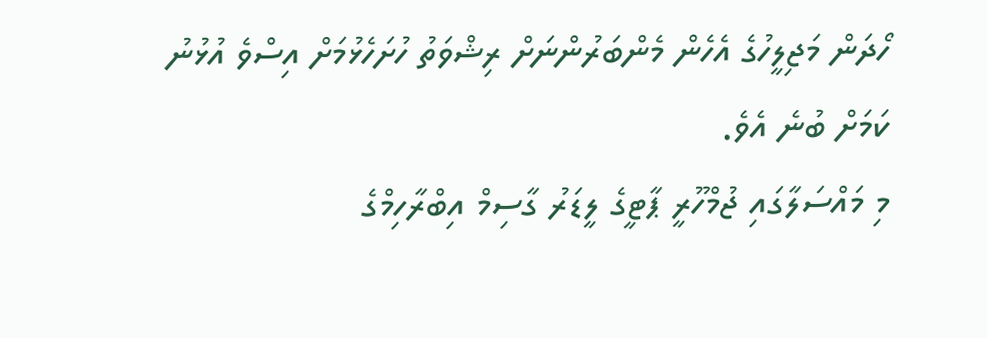ހޯދަން މަޖިލީހުގެ އެހެން މެންބަރުންނަށް ރިޝްވަތު ހުށަހެޅުމަށް އިސްވެ އުޅުނު ކަމަށް ބުނެ އެވެ.
މި މައްސަލާގައި ޖުމްހޫރީ ޕާޓީގެ ލީޑަރު ގާސިމް އިބްރާހިމްގެ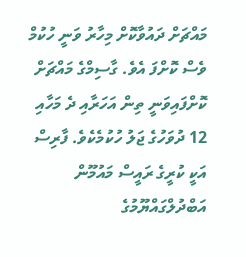މައްޗަށް ދައުވާކޮށް މިހާރު ވަނީ ހުކުމް ވެސް ކޮށްފަ އެވެ. ގާސިމްގެ މައްޗަށް ކޮށްފައިވަނީ ތިން އަހަރާއި ދެ މަހާއި 12 ދުވަހުގެ ޖަލު ހުކުމެކެވެ. ފާރިސް އަކީ ކުރީގެ ރައީސް މައުމޫން އަބްދުލްގައްޔޫމުގެ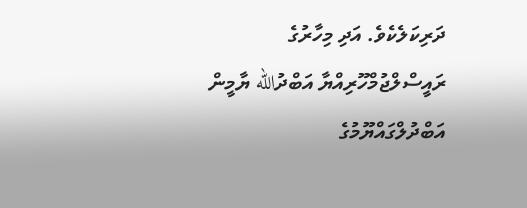ދަރިކަލެކެވެ. އަދި މިހާރުގެ ރައީސްލްޖުމްހޫރިއްޔާ އަބްދުالله ޔާމީން އަބްދުލްގައްޔޫމުގެ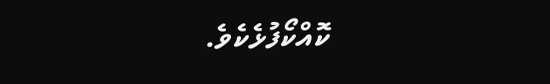ކޮއްކޯފުޅެކެވެ.